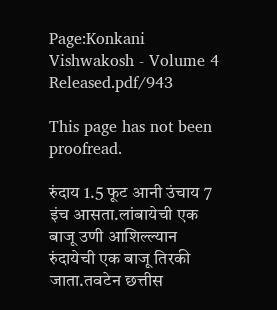Page:Konkani Vishwakosh - Volume 4 Released.pdf/943

This page has not been proofread.

रुंदाय 1.5 फूट आनी उंचाय 7 इंच आसता.लांबायेची एक बाजू उणी आशिल्ल्यान रुंदायेची एक बाजू तिरकी जाता.तवटेन छत्तीस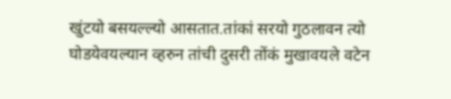खुंटयो बसयल्ल्यो आसतात.तांकां सरयो गुठलावन त्यो घोडयेवयल्यान व्हरुन तांची दुसरी तोंकं मुखावयले वटेन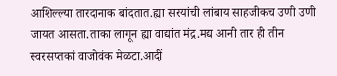आशिल्ल्या तारदानाक बांदतात.ह्या सरयांची लांबाय साहजीकच उणी उणी जायत आसता.ताका लागून ह्या वाद्यांत मंद्र.मद्य आनी तार ही तीन स्वरसप्तकां वाजोवंक मेळटा.आदीं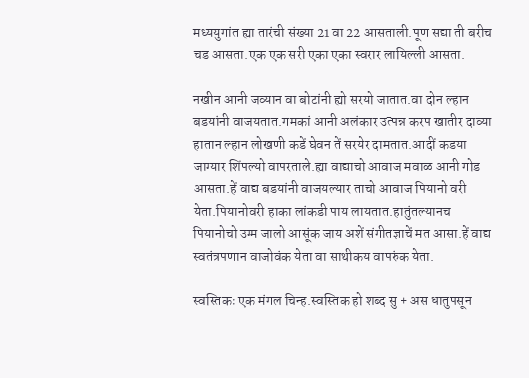मध्ययुगांत ह्या तारंची संख्या 21 वा 22 आसताली.पूण सद्या ती बरीच चड आसता.एक एक सरी एका एका स्वरार लायिल्ली आसता.

नखीन आनी जव्यान वा बोटांनी ह्यो सरयो जातात.वा दोन ल्हान बडयांनी वाजयतात.गमकां आनी अलंकार उत्पन्न करप खातीर दाव्या हातान ल्हान लोखणी कडें घेवन तें सरयेर दामतात.आदीं कडया जाग्यार शिंपल्यो वापरताले.ह्या वाद्याचो आवाज मवाळ आनी गोड आसता.हें वाद्य बडयांनी वाजयल्यार ताचो आवाज पियानो वरी येता.पियानोवरी हाका लांकडी पाय लायतात.हातुंतल्यानच पियानोचो उग्म जालो आसूंक जाय अशें संगीतज्ञाचें मत आसा.हें वाद्य स्वतंत्रपणान वाजोवंक येता वा साथीकय वापरुंक येता.

स्वस्तिकः एक मंगल चिन्ह.स्वस्तिक हो शब्द सु + अस धातुपसून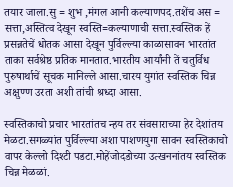तयार जाला.सु = शुभ ,मंगल आनी कल्याणपद.तशेंच अस = सत्ता,अस्तित्व देखून स्वस्ति=कल्याणाची सत्ता.स्वस्तिक हें प्रसन्नतेचें धोतक आसा देखून पुर्विल्ल्या काळासावन भारतांत ताका सर्वश्रेष्ठ प्रतिक मानतात.भारतीय आर्यांनी तें चतुर्विध पुरुषार्थाचें सूचक मानिल्ले आसा.चारय युगांत स्वस्तिक चिन्न अक्षुण्ण उरता अशी तांची श्रध्दा आसा.

स्वस्तिकाचो प्रचार भारतांतच न्हय तर संवसाराच्या हेर देशांतय मेळटा.सगळ्यांत पुर्विल्ल्या अशा पाशणयुगा सावन स्वस्तिकाचो वापर केल्लो दिश्टी पडटा.मोहेंजोदडोच्या उत्खननांतय स्वस्तिक चिन्न मेळळां.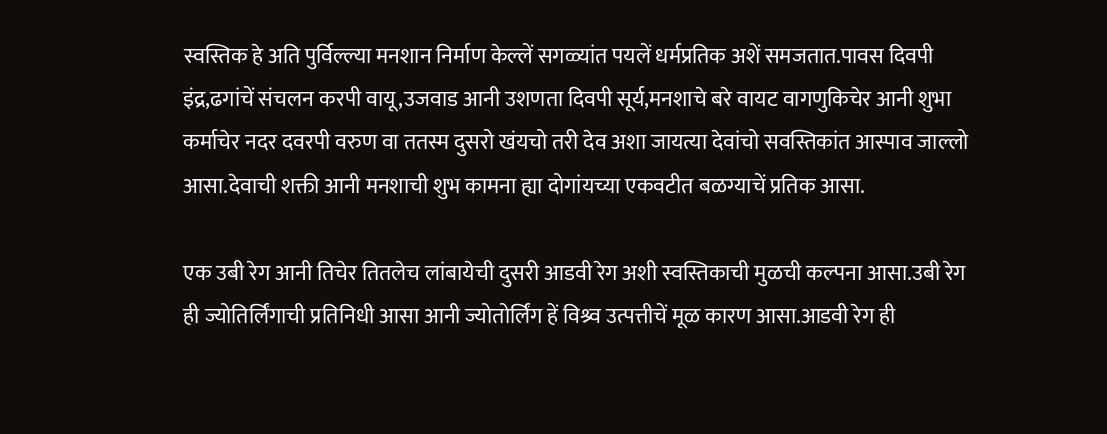स्वस्तिक हे अति पुर्विल्ल्या मनशान निर्माण केल्लें सगळ्यांत पयलें धर्मप्रतिक अशें समजतात.पावस दिवपी इंद्र,ढगांचें संचलन करपी वायू,उजवाड आनी उशणता दिवपी सूर्य,मनशाचे बरे वायट वागणुकिचेर आनी शुभा कर्माचेर नदर दवरपी वरुण वा ततस्म दुसरो खंयचो तरी देव अशा जायत्या देवांचो सवस्तिकांत आस्पाव जाल्लो आसा.देवाची शक्ती आनी मनशाची शुभ कामना ह्या दोगांयच्या एकवटीत बळग्याचें प्रतिक आसा.

एक उबी रेग आनी तिचेर तितलेच लांबायेची दुसरी आडवी रेग अशी स्वस्तिकाची मुळची कल्पना आसा.उबी रेग ही ज्योतिर्लिंगाची प्रतिनिधी आसा आनी ज्योतोर्लिंग हें विश्र्व उत्पत्तीचें मूळ कारण आसा.आडवी रेग ही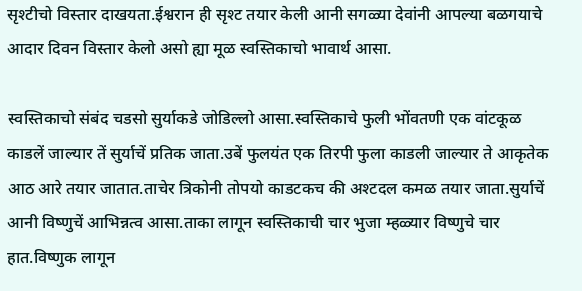सृश्टीचो विस्तार दाखयता.ईश्वरान ही सृश्ट तयार केली आनी सगळ्या देवांनी आपल्या बळगयाचे आदार दिवन विस्तार केलो असो ह्या मूळ स्वस्तिकाचो भावार्थ आसा.

स्वस्तिकाचो संबंद चडसो सुर्याकडे जोडिल्लो आसा.स्वस्तिकाचे फुली भोंवतणी एक वांटकूळ काडलें जाल्यार तें सुर्याचें प्रतिक जाता.उबें फुलयंत एक तिरपी फुला काडली जाल्यार ते आकृतेक आठ आरे तयार जातात.ताचेर त्रिकोनी तोपयो काडटकच की अश्टदल कमळ तयार जाता.सुर्याचें आनी विष्णुचें आभिन्नत्व आसा.ताका लागून स्वस्तिकाची चार भुजा म्हळ्यार विष्णुचे चार हात.विष्णुक लागून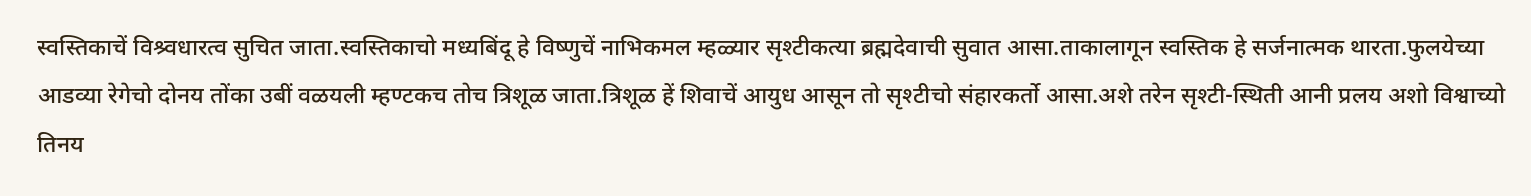स्वस्तिकाचें विश्र्वधारत्व सुचित जाता.स्वस्तिकाचो मध्यबिंदू हे विष्णुचें नाभिकमल म्हळ्यार सृश्टीकत्या ब्रह्मदेवाची सुवात आसा.ताकालागून स्वस्तिक हे सर्जनात्मक थारता.फुलयेच्या आडव्या रेगेचो दोनय तोंका उबीं वळयली म्हण्टकच तोच त्रिशूळ जाता.त्रिशूळ हें शिवाचें आयुध आसून तो सृश्टीचो संहारकर्तो आसा.अशे तरेन सृश्टी-स्थिती आनी प्रलय अशो विश्वाच्यो तिनय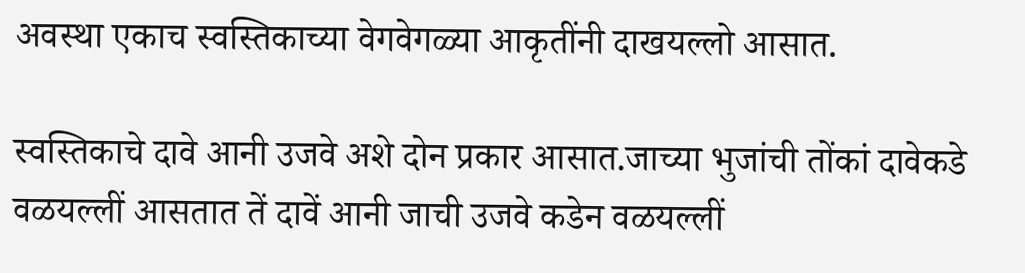अवस्था एकाच स्वस्तिकाच्या वेगवेगळ्या आकृतींनी दाखयल्लो आसात.

स्वस्तिकाचे दावे आनी उजवे अशे दोन प्रकार आसात.जाच्या भुजांची तोंकां दावेकडे वळयल्लीं आसतात तें दावें आनी जाची उजवे कडेन वळयल्लीं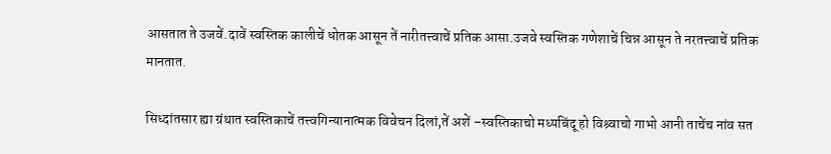आसतात ते उजवें.दावें स्वस्तिक कालीचें धोतक आसून तें नारीतत्त्वाचें प्रतिक आसा.उजवे स्वस्तिक गणेशाचें चिन्न आसून ते नरतत्त्वाचें प्रतिक मानतात.

सिध्दांतसार ह्या ग्रंथात स्वस्तिकाचें तत्त्वगिन्यानात्मक विवेचन दिलां,तें अशें –स्वस्तिकाचो मध्यबिंदू हो विश्र्वाचो गाभो आनी ताचेंच नांव सत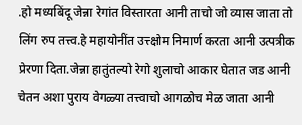.हो मध्यबिंदू जेन्ना रेगांत विस्तारता आनी ताचो जो व्यास जाता तो लिंग रुप तत्त्व.हे महायोनींत उत्त्क्षोम निमार्ण करता आनी उत्पत्रीक प्रेरणा दिता.जेन्ना हातुंतल्यो रेगो शुलाचो आकार घेतात जड आनी चेतन अशा पुराय वेगळ्या तत्त्वाचो आगळोच मेळ जाता आनी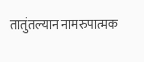तातुंतल्यान नामरुपात्मक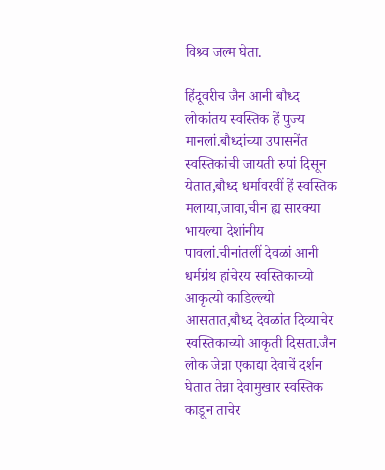विश्र्व जल्म घेता.

हिंदूवरीच जैन आनी बौध्द लोकांतय स्वस्तिक हें पुज्य मानलां.बौध्दांच्या उपासनेंत स्वस्तिकांची जायती रुपां दिसून येतात,बौध्द धर्मावरवीं हें स्वस्तिक मलाया,जावा,चीन ह्य सारक्या भायल्या देशांनीय पावलां.चीनांतलीं देवळां आनी धर्मग्रंथ हांचेरय स्वस्तिकाच्यो आकृत्यो काडिल्ल्यो आसतात,बौध्द देवळांत दिव्याचेर स्वस्तिकाच्यो आकृती दिसता.जैन लोक जेन्ना एकाद्या देवाचें दर्शन घेतात तेन्ना देवामुखार स्वस्तिक काडून ताचेर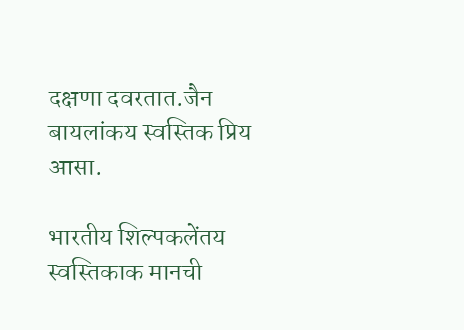दक्षणा दवरतात.जैन बायलांकय स्वस्तिक प्रिय आसा.

भारतीय शिल्पकलेंतय स्वस्तिकाक मानची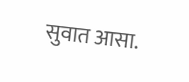सुवात आसा.